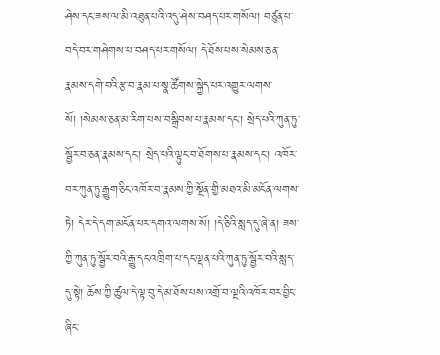ཤེས་དང་ཟས་ལ་མི་འཐུན་པའི་འདུ་ཤེས་བཤད་པར་གསོལ། བཙུན་པ་བདེ་བར་གཤེགས་པ་བཤད་པར་གསོལ། དེ་ཐོས་པས་སེམས་ཅན་རྣམས་དགེ་བའི་རྩ་བ་རྣམ་པ་སྣ་ཚོགས་སྐྱེད་པར་འགྱུར་ལགས་སོ། །སེམས་ཅན་མ་རིག་པས་བསྒྲིབས་པ་རྣམས་དང་། སྲེད་པའི་ཀུན་ཏུ་སྦྱོར་བ་ཅན་རྣམས་དང་། སྲེད་པའི་ལྟུང་བ་ཐོགས་པ་རྣམས་དང་། འཁོར་བར་ཀུན་ཏུ་རྒྱུག་ཅིང་འཁོར་བ་རྣམས་ཀྱི་སྔོན་གྱི་མཐའ་མི་མངོན་ལགས་ཏེ། དེར་དེ་དག་མངོན་པར་དགའ་ལགས་སོ། །དེ་ཅིའི་སླད་དུ་ཞེ་ན། ཟས་ཀྱི་ཀུན་ཏུ་སྦྱོར་བའི་རྒྱུ་དང་འཁྲིག་པ་དང་ལྡན་པའི་ཀུན་ཏུ་སྦྱོར་བའི་སླད་དུ་སྟེ། ཆོས་ཀྱི་ཚུལ་དེ་ལྟ་བུ་དེ་མ་ཐོས་པས་འགྲོ་བ་ལྔའི་འཁོར་བར་བྱིང་ཞིང་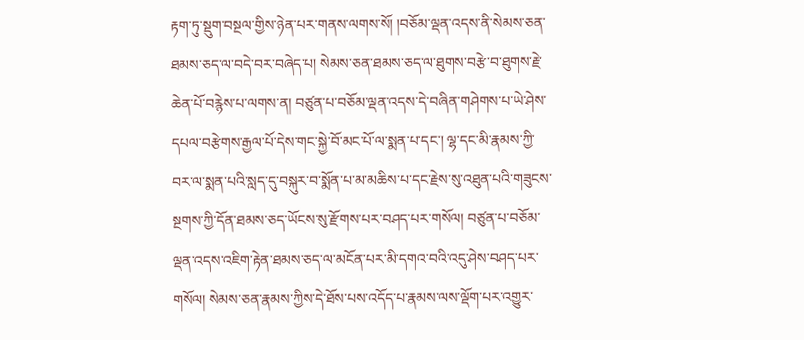རྟག་ཏུ་སྡུག་བསྔལ་གྱིས་ཉེན་པར་གནས་ལགས་སོ། །བཅོམ་ལྡན་འདས་ནི་སེམས་ཅན་ཐམས་ཅད་ལ་བདེ་བར་བཞེད་པ། སེམས་ཅན་ཐམས་ཅད་ལ་ཐུགས་བརྩེ་བ་ཐུགས་རྗེ་ཆེན་པོ་བརྙེས་པ་ལགས་ན། བཙུན་པ་བཅོམ་ལྡན་འདས་དེ་བཞིན་གཤེགས་པ་ཡེ་ཤེས་དཔལ་བརྩེགས་རྒྱལ་པོ་དེས་གང་སྐྱེ་བོ་མང་པོ་ལ་སྨན་པ་དང་། ལྷ་དང་མི་རྣམས་ཀྱི་བར་ལ་སྨན་པའི་སླད་དུ་བསྐུར་བ་སྨོན་པ་མ་མཆིས་པ་དང་རྗེས་སུ་འཐུན་པའི་གཟུངས་སྔགས་ཀྱི་དོན་ཐམས་ཅད་ཡོངས་སུ་རྫོགས་པར་བཤད་པར་གསོལ། བཙུན་པ་བཅོམ་ལྡན་འདས་འཇིག་རྟེན་ཐམས་ཅད་ལ་མངོན་པར་མི་དགའ་བའི་འདུ་ཤེས་བཤད་པར་གསོལ། སེམས་ཅན་རྣམས་ཀྱིས་དེ་ཐོས་པས་འདོད་པ་རྣམས་ལས་ལྡོག་པར་འགྱུར་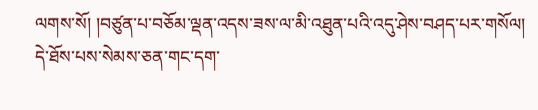ལགས་སོ། །བཙུན་པ་བཅོམ་ལྡན་འདས་ཟས་ལ་མི་འཐུན་པའི་འདུ་ཤེས་བཤད་པར་གསོལ། དེ་ཐོས་པས་སེམས་ཅན་གང་དག་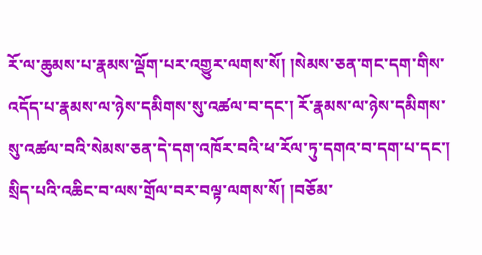རོ་ལ་ཆུམས་པ་རྣམས་ལྡོག་པར་འགྱུར་ལགས་སོ། །སེམས་ཅན་གང་དག་གིས་འདོད་པ་རྣམས་ལ་ཉེས་དམིགས་སུ་འཚལ་བ་དང་། རོ་རྣམས་ལ་ཉེས་དམིགས་སུ་འཚལ་བའི་སེམས་ཅན་དེ་དག་འཁོར་བའི་ཕ་རོལ་ཏུ་དགའ་བ་དག་པ་དང་། སྲིད་པའི་འཆིང་བ་ལས་གྲོལ་བར་བལྟ་ལགས་སོ། །བཅོམ་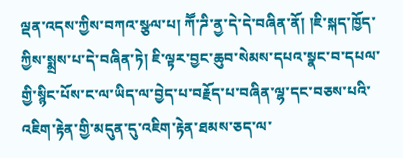ལྡན་འདས་ཀྱིས་བཀའ་སྩལ་པ། ཀཽ་ཌི་ནྱ་དེ་དེ་བཞིན་ནོ། །ཇི་སྐད་ཁྱོད་ཀྱིས་སྨྲས་པ་དེ་བཞིན་ཏེ། ཇི་ལྟར་བྱང་ཆུབ་སེམས་དཔའ་སྣང་བ་དཔལ་གྱི་སྙིང་པོས་ང་ལ་ཡིད་ལ་བྱེད་པ་བརྗོད་པ་བཞིན་ལྷ་དང་བཅས་པའི་འཇིག་རྟེན་གྱི་མདུན་དུ་འཇིག་རྟེན་ཐམས་ཅད་ལ་